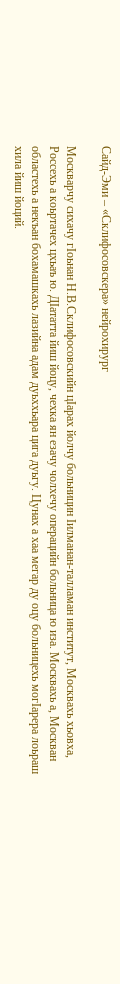Сайд-Эми – «Склифосовскера» нейрохирург

Москварчу сихачу гIоьнан Н.В.Склифосовскийн цIарах йолчу больницин Iилманан-талламан институт, Москвахь хьовха, Россехь а коьртачех цхьаъ ю. ДIататта йиш йоцу, чехка ян езачу чолхечу операцийн больница ю иза. Москвахь а, Москван областехь а некъан бохамашкахь лазийна адам дуьххьара цига дуьгу. Цунах а хаа мегар ду оцу больницехь могIарера лоьраш хила йиш йоций.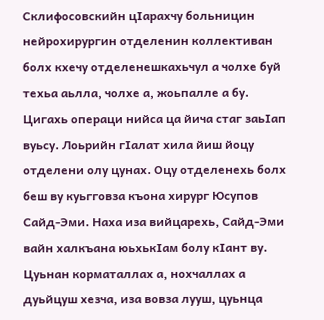Склифосовскийн цIарахчу больницин нейрохирургин отделенин коллективан болх кхечу отделенешкахьчул а чолхе буй техьа аьлла, чолхе а, жоьпалле а бу. Цигахь операци нийса ца йича стаг заьIап вуьсу. Лоьрийн гIалат хила йиш йоцу отделени олу цунах. Оцу отделенехь болх беш ву куьгговза къона хирург Юсупов Сайд-Эми. Наха иза вийцарехь, Сайд-Эми вайн халкъана юьхькIам болу кIант ву. Цуьнан корматаллах а, нохчаллах а дуьйцуш хезча, иза вовза лууш, цуьнца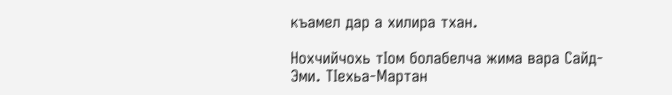къамел дар а хилира тхан.

Нохчийчохь тIом болабелча жима вара Сайд-Эми. ТIехьа-Мартан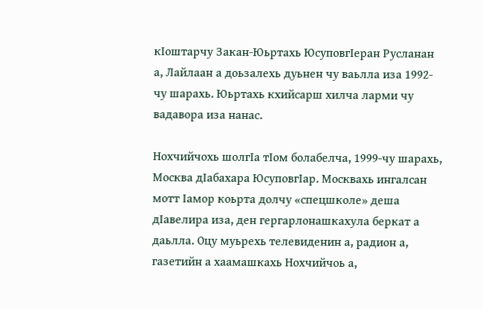кIоштарчу Закан-Юьртахь ЮсуповгIеран Русланан а, Лайлаан а доьзалехь дуьнен чу ваьлла иза 1992-чу шарахь. Юьртахь кхийсарш хилча ларми чу вадавора иза нанас.

Нохчийчохь шолгIа тIом болабелча, 1999-чу шарахь, Москва дIабахара ЮсуповгIар. Москвахь ингалсан мотт Iамор коьрта долчу «спецшколе» деша дIавелира иза, ден гергарлонашкахула беркат а даьлла. Оцу муьрехь телевиденин а, радион а, газетийн а хаамашкахь Нохчийчоь а,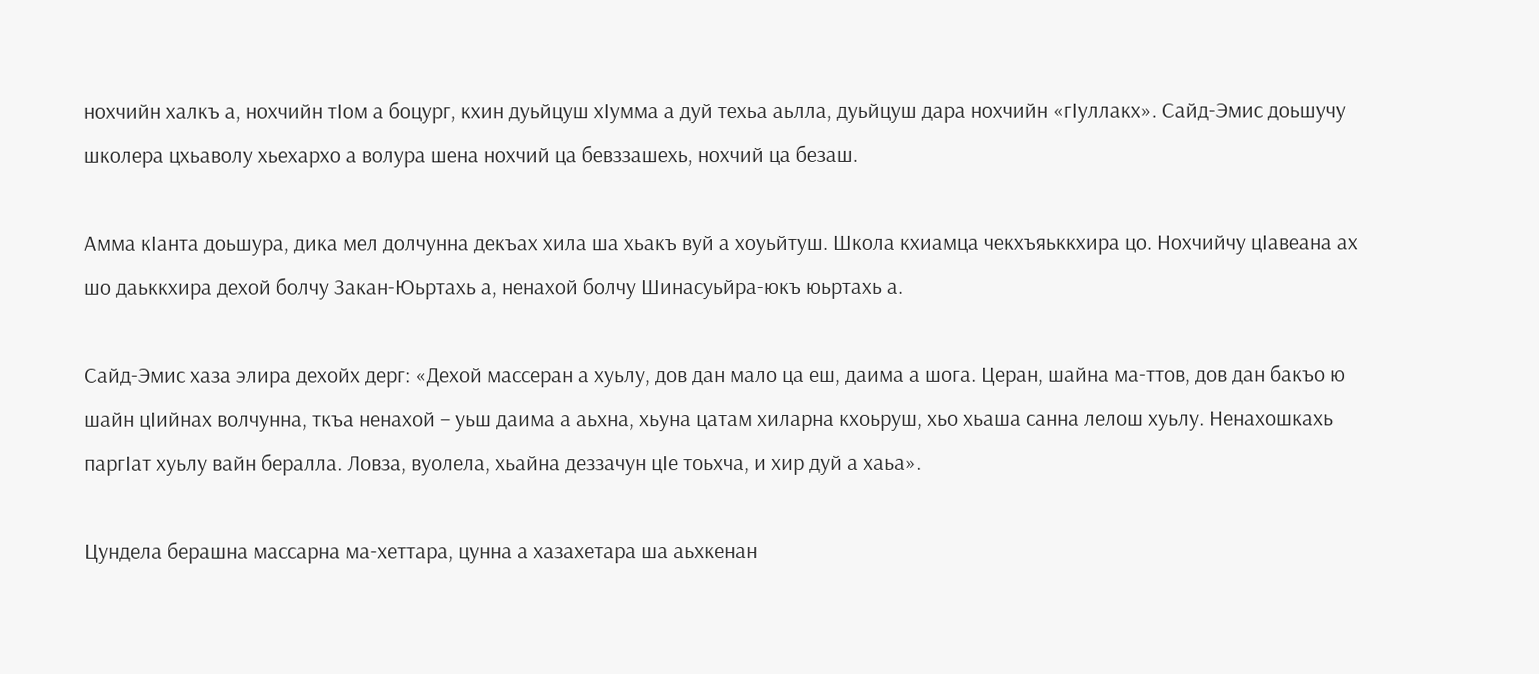нохчийн халкъ а, нохчийн тIом а боцург, кхин дуьйцуш хIумма а дуй техьа аьлла, дуьйцуш дара нохчийн «гIуллакх». Сайд-Эмис доьшучу школера цхьаволу хьехархо а волура шена нохчий ца бевззашехь, нохчий ца безаш.

Амма кIанта доьшура, дика мел долчунна декъах хила ша хьакъ вуй а хоуьйтуш. Школа кхиамца чекхъяьккхира цо. Нохчийчу цIавеана ах шо даьккхира дехой болчу Закан-Юьртахь а, ненахой болчу Шинасуьйра-юкъ юьртахь а.

Сайд-Эмис хаза элира дехойх дерг: «Дехой массеран а хуьлу, дов дан мало ца еш, даима а шога. Церан, шайна ма-ттов, дов дан бакъо ю шайн цIийнах волчунна, ткъа ненахой – уьш даима а аьхна, хьуна цатам хиларна кхоьруш, хьо хьаша санна лелош хуьлу. Ненахошкахь паргIат хуьлу вайн бералла. Ловза, вуолела, хьайна деззачун цIе тоьхча, и хир дуй а хаьа».

Цундела берашна массарна ма-хеттара, цунна а хазахетара ша аьхкенан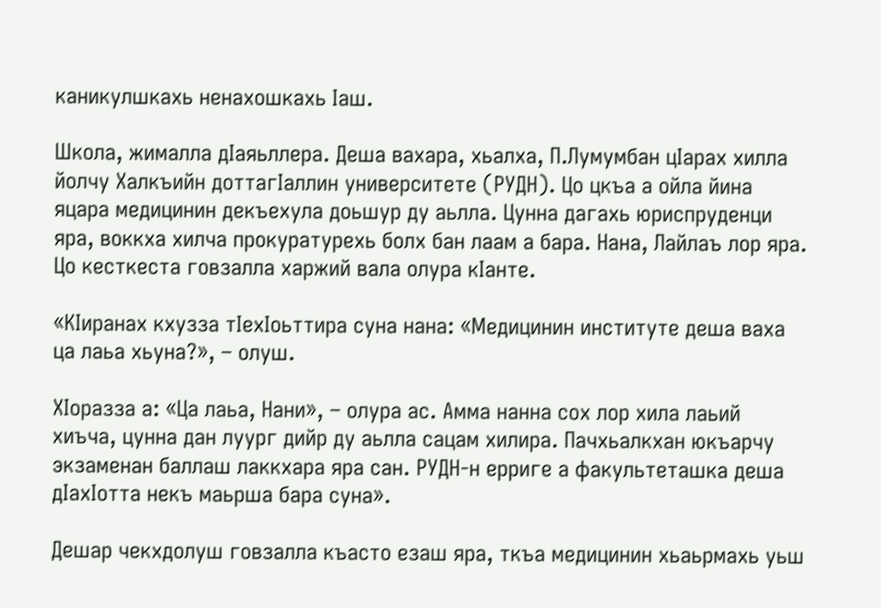каникулшкахь ненахошкахь Iаш.

Школа, жималла дIаяьллера. Деша вахара, хьалха, П.Лумумбан цIарах хилла йолчу Халкъийн доттагIаллин университете (РУДН). Цо цкъа а ойла йина яцара медицинин декъехула доьшур ду аьлла. Цунна дагахь юриспруденци яра, воккха хилча прокуратурехь болх бан лаам а бара. Нана, Лайлаъ лор яра. Цо кесткеста говзалла харжий вала олура кIанте.

«КIиранах кхузза тIехIоьттира суна нана: «Медицинин институте деша ваха ца лаьа хьуна?», – олуш.

ХIоразза а: «Ца лаьа, Нани», – олура ас. Амма нанна сох лор хила лаьий хиъча, цунна дан луург дийр ду аьлла сацам хилира. Пачхьалкхан юкъарчу экзаменан баллаш лаккхара яра сан. РУДН-н ерриге а факультеташка деша дIахIотта некъ маьрша бара суна».

Дешар чекхдолуш говзалла къасто езаш яра, ткъа медицинин хьаьрмахь уьш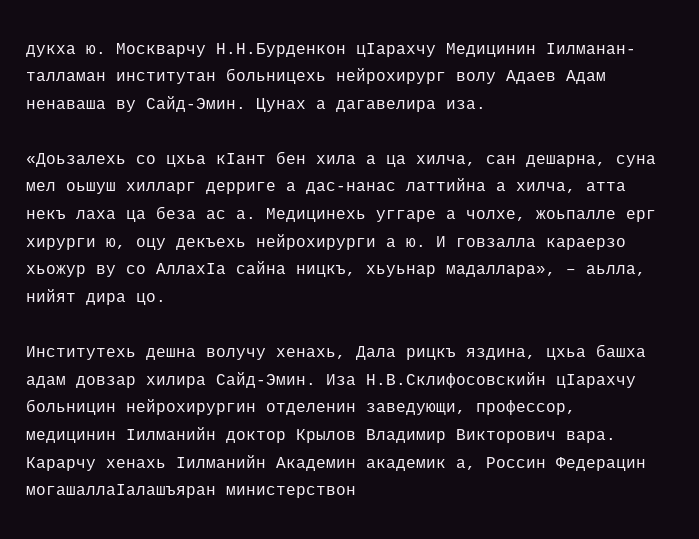дукха ю. Москварчу Н.Н.Бурденкон цIарахчу Медицинин Iилманан-талламан институтан больницехь нейрохирург волу Адаев Адам ненаваша ву Сайд-Эмин. Цунах а дагавелира иза.

«Доьзалехь со цхьа кIант бен хила а ца хилча, сан дешарна, суна мел оьшуш хилларг дерриге а дас-нанас латтийна а хилча, атта некъ лаха ца беза ас а. Медицинехь уггаре а чолхе, жоьпалле ерг хирурги ю, оцу декъехь нейрохирурги а ю. И говзалла караерзо хьожур ву со АллахIа сайна ницкъ, хьуьнар мадаллара», – аьлла, нийят дира цо.

Институтехь дешна волучу хенахь, Дала рицкъ яздина, цхьа башха адам довзар хилира Сайд-Эмин. Иза Н.В.Склифосовскийн цIарахчу больницин нейрохирургин отделенин заведующи, профессор, медицинин Iилманийн доктор Крылов Владимир Викторович вара. Карарчу хенахь Iилманийн Академин академик а, Россин Федерацин могашаллаIалашъяран министерствон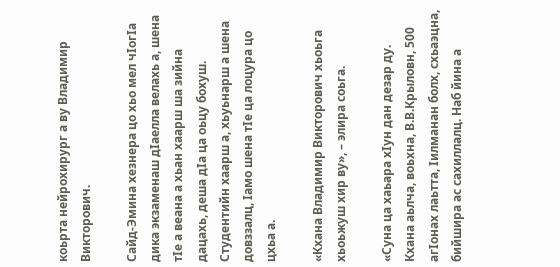коьрта нейрохирург а ву Владимир Викторович.

Сайд-Эмина хезнера цо хьо мел чIогIа дика экзаменаш дIаелла велахь а, шена тIе а веана а хьан хаарш ша зийна дацахь, деша дIа ца оьцу бохуш. Студентийн хаарш а, хьуьнарш а шена довззалц, Iамо шена тIе ца лоцура цо цхьа а.

«Кхана Владимир Викторович хьоьга хьоьжуш хир ву», – элира соьга.

«Суна ца хаьара хIун дан дезар ду. Кхана аьлча, воьхна, В.В.Крыловн, 500 агIонах лаьтта, Iилманан болх, схьаэцна, бийшира ас сахиллалц. Наб йина а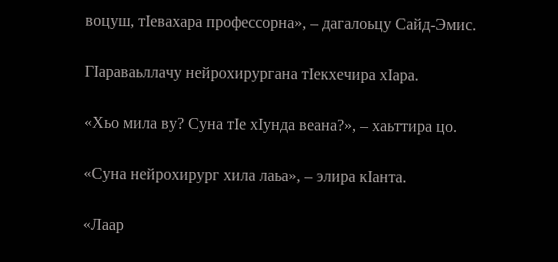воцуш, тIевахара профессорна», – дагалоьцу Сайд-Эмис.

ГIараваьллачу нейрохирургана тIекхечира хIара.

«Хьо мила ву? Суна тIе хIунда веана?», – хаьттира цо.

«Суна нейрохирург хила лаьа», – элира кIанта.

«Лаар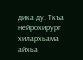дика ду. Ткъа нейрохирург хилархьама айхьа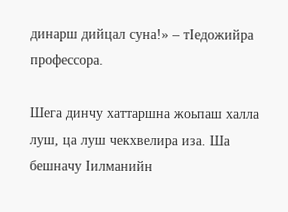динарш дийцал суна!» – тIедожийра профессора.

Шега динчу хаттаршна жоьпаш халла луш, ца луш чекхвелира иза. Ша бешначу Iилманийн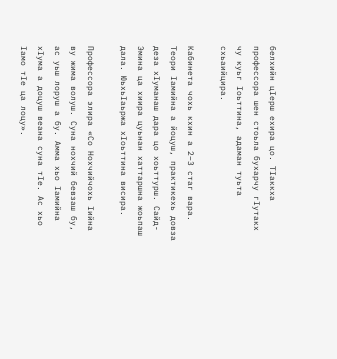белхийн цIерш ехира цо. ТIаккха профессора шен стоьла бухарчу гIутакх чу куьг Iоьттина, адаман туьта схьаийцира.

Кабинета чохь кхин а 2–3 стаг вара. Теори Iамийна а йоцуш, практикехь довза деза хIуманаш дара цо хоьттурш. Сайд-Эмина ца хиира цуьнан хаттаршна жоьпаш дала. ЮьхьIаьржа хIоьттина висира.

Профессора элира «Со Нохчийчохь Iийна ву жима волуш. Суна нохчий бевзаш бу, ас уьш лоруш а бу. Амма хьо Iамийна хIума а доцуш веана суна тIе. Ас хьо Iамо тIе ца лоцу».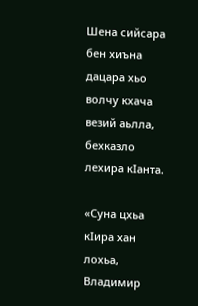Шена сийсара бен хиъна дацара хьо волчу кхача везий аьлла, бехказло лехира кIанта.

«Суна цхьа кIира хан лохьа, Владимир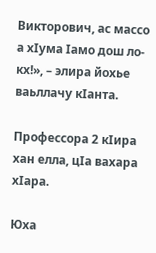Викторович, ас массо а хIума Iамо дош ло-кх!», – элира йохье ваьллачу кIанта.

Профессора 2 кIира хан елла, цIа вахара хIара.

Юха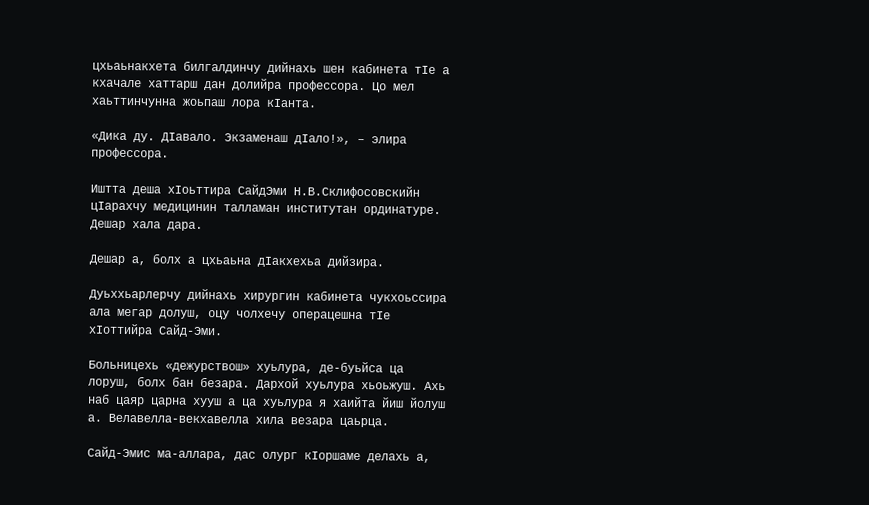цхьаьнакхета билгалдинчу дийнахь шен кабинета тIе а кхачале хаттарш дан долийра профессора. Цо мел хаьттинчунна жоьпаш лора кIанта.

«Дика ду. ДIавало. Экзаменаш дIало!», – элира профессора.

Иштта деша хIоьттира СайдЭми Н.В.Склифосовскийн цIарахчу медицинин талламан институтан ординатуре. Дешар хала дара.

Дешар а, болх а цхьаьна дIакхехьа дийзира.

Дуьххьарлерчу дийнахь хирургин кабинета чукхоьссира ала мегар долуш, оцу чолхечу операцешна тIе хIоттийра Сайд-Эми.

Больницехь «дежурствош» хуьлура, де-буьйса ца лоруш, болх бан безара. Дархой хуьлура хьоьжуш. Ахь наб цаяр царна хууш а ца хуьлура я хаийта йиш йолуш а. Велавелла-векхавелла хила везара цаьрца.

Сайд-Эмис ма-аллара, дас олург кIоршаме делахь а,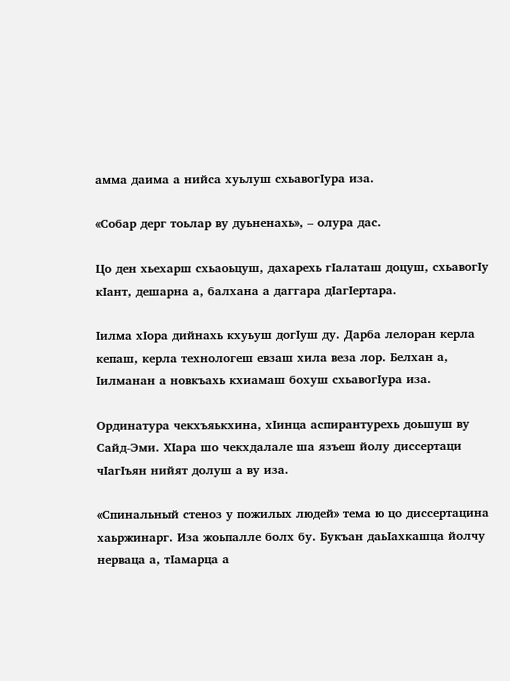амма даима а нийса хуьлуш схьавогIура иза.

«Собар дерг тоьлар ву дуьненахь», – олура дас.

Цо ден хьехарш схьаоьцуш, дахарехь гIалаташ доцуш, схьавогIу кIант, дешарна а, балхана а даггара дIагIертара.

Iилма хIора дийнахь кхуьуш догIуш ду. Дарба лелоран керла кепаш, керла технологеш евзаш хила веза лор. Белхан а, Iилманан а новкъахь кхиамаш бохуш схьавогIура иза.

Ординатура чекхъяькхина, хIинца аспирантурехь доьшуш ву Сайд-Эми. ХIара шо чекхдалале ша язъеш йолу диссертаци чIагIъян нийят долуш а ву иза.

«Спинальный стеноз у пожилых людей» тема ю цо диссертацина хаьржинарг. Иза жоьпалле болх бу. Букъан даьIахкашца йолчу нерваца а, тIамарца а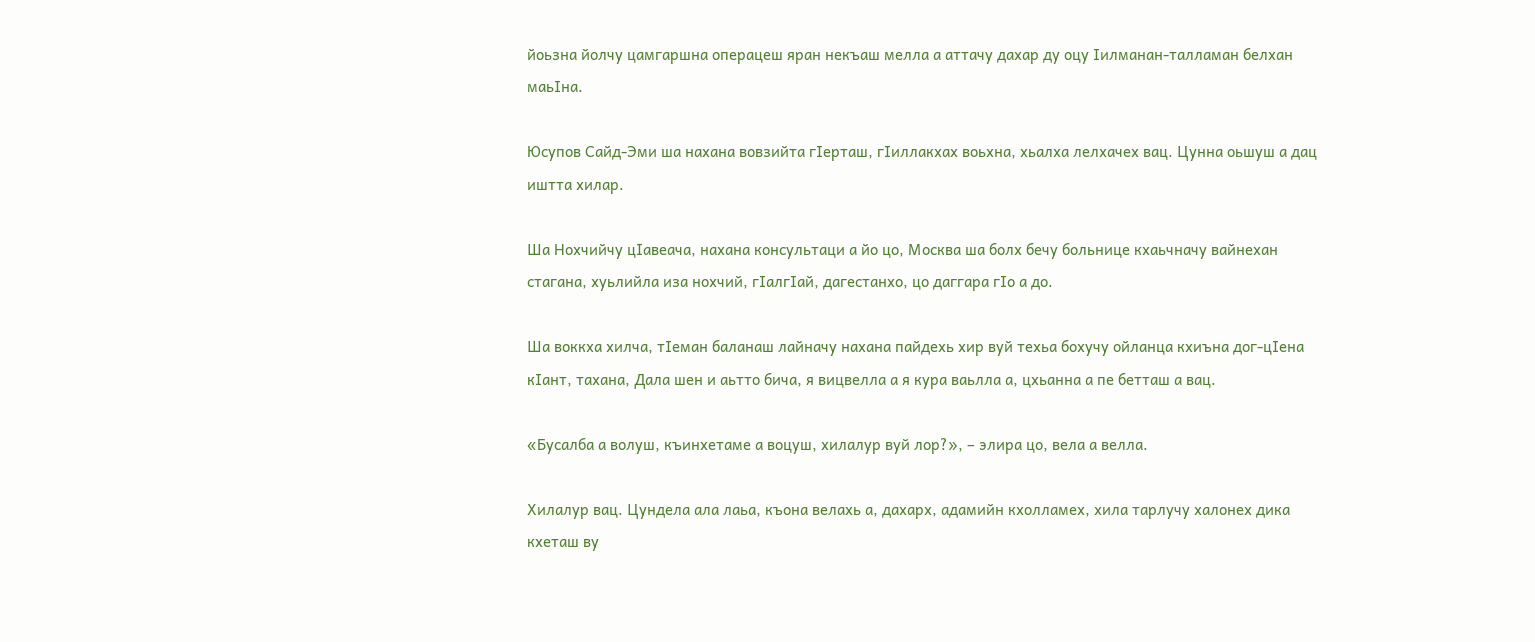йоьзна йолчу цамгаршна операцеш яран некъаш мелла а аттачу дахар ду оцу Iилманан-талламан белхан маьIна.

Юсупов Сайд-Эми ша нахана вовзийта гIерташ, гIиллакхах воьхна, хьалха лелхачех вац. Цунна оьшуш а дац иштта хилар.

Ша Нохчийчу цIавеача, нахана консультаци а йо цо, Москва ша болх бечу больнице кхаьчначу вайнехан стагана, хуьлийла иза нохчий, гIалгIай, дагестанхо, цо даггара гIо а до.

Ша воккха хилча, тIеман баланаш лайначу нахана пайдехь хир вуй техьа бохучу ойланца кхиъна дог-цIена кIант, тахана, Дала шен и аьтто бича, я вицвелла а я кура ваьлла а, цхьанна а пе бетташ а вац.

«Бусалба а волуш, къинхетаме а воцуш, хилалур вуй лор?», – элира цо, вела а велла.

Хилалур вац. Цундела ала лаьа, къона велахь а, дахарх, адамийн кхолламех, хила тарлучу халонех дика кхеташ ву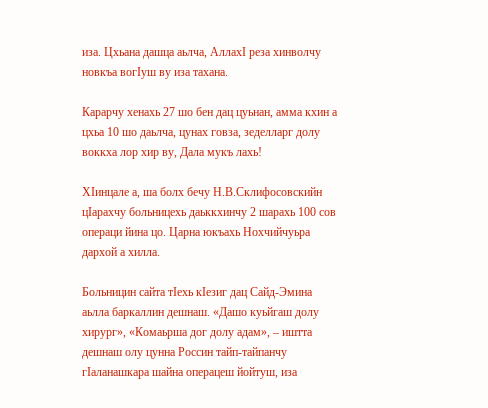иза. Цхьана дашца аьлча, АллахI реза хинволчу новкъа вогIуш ву иза тахана.

Карарчу хенахь 27 шо бен дац цуьнан, амма кхин а цхьа 10 шо даьлча, цунах говза, зеделларг долу воккха лор хир ву, Дала мукъ лахь!

ХIинцале а, ша болх бечу Н.В.Склифосовскийн цIарахчу больницехь даьккхинчу 2 шарахь 100 сов операци йина цо. Царна юкъахь Нохчийчуьра дархой а хилла.

Больницин сайта тIехь кIезиг дац Сайд-Эмина аьлла баркаллин дешнаш. «Дашо куьйгаш долу хирург», «Комаьрша дог долу адам», – иштта дешнаш олу цунна Россин тайп-тайпанчу гIаланашкара шайна операцеш йойтуш, иза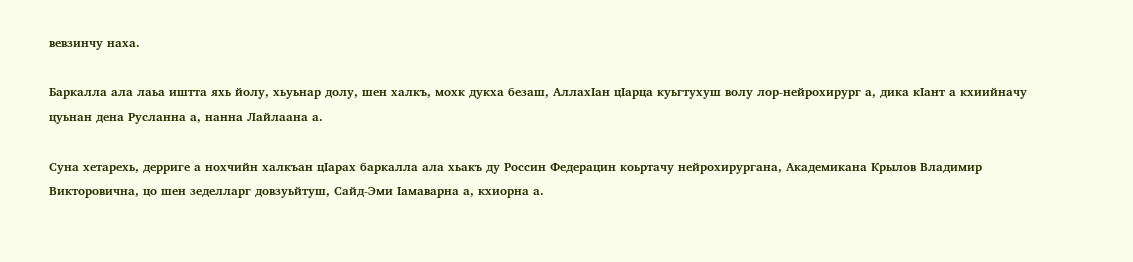вевзинчу наха.

Баркалла ала лаьа иштта яхь йолу, хьуьнар долу, шен халкъ, мохк дукха безаш, АллахIан цIарца куьгтухуш волу лор-нейрохирург а, дика кIант а кхиийначу цуьнан дена Русланна а, нанна Лайлаана а.

Суна хетарехь, дерриге а нохчийн халкъан цIарах баркалла ала хьакъ ду Россин Федерацин коьртачу нейрохирургана, Академикана Крылов Владимир Викторовична, цо шен зеделларг довзуьйтуш, Сайд-Эми Iамаварна а, кхиорна а.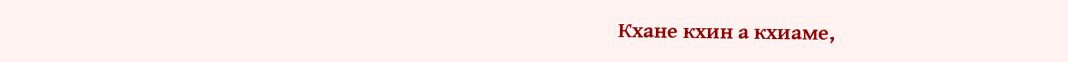Кхане кхин а кхиаме,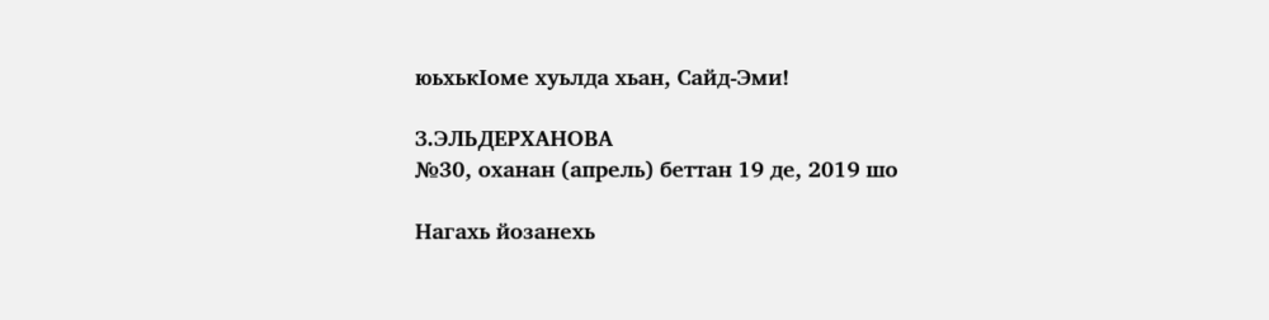юьхькIоме хуьлда хьан, Сайд-Эми!

З.ЭЛЬДЕРХАНОВА
№30, оханан (апрель) беттан 19 де, 2019 шо

Нагахь йозанехь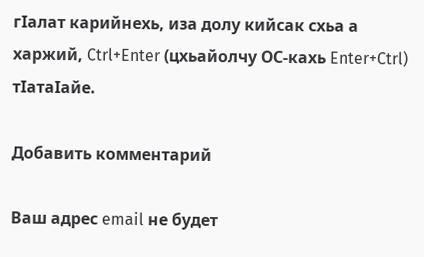гIалат карийнехь, иза долу кийсак схьа а харжий, Ctrl+Enter (цхьайолчу ОС-кахь Enter+Ctrl) тIатаIайе.

Добавить комментарий

Ваш адрес email не будет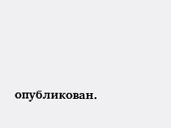опубликован.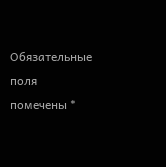Обязательные поля помечены *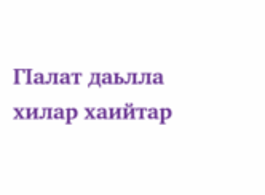ГIалат даьлла хилар хаийтар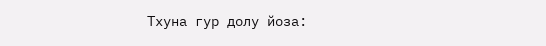Тхуна гур долу йоза: